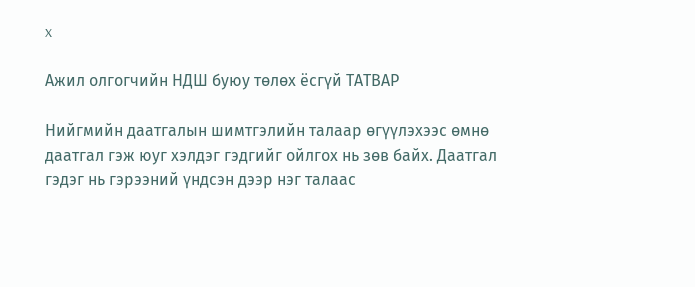x

Ажил олгогчийн НДШ буюу төлөх ёсгүй ТАТВАР

Нийгмийн даатгалын шимтгэлийн талаар өгүүлэхээс өмнө даатгал гэж юуг хэлдэг гэдгийг ойлгох нь зөв байх. Даатгал гэдэг нь гэрээний үндсэн дээр нэг талаас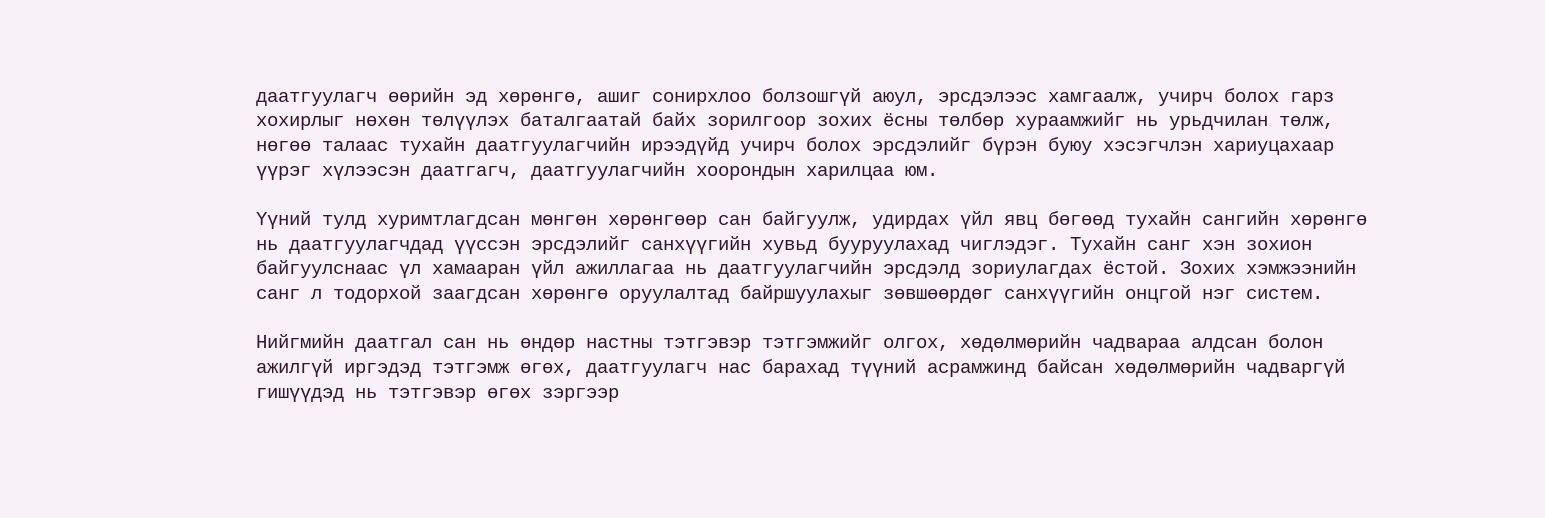даатгуулагч өөрийн эд хөрөнгө, ашиг сонирхлоо болзошгүй аюул, эрсдэлээс хамгаалж, учирч болох гарз хохирлыг нөхөн төлүүлэх баталгаатай байх зорилгоор зохих ёсны төлбөр хураамжийг нь урьдчилан төлж, нөгөө талаас тухайн даатгуулагчийн ирээдүйд учирч болох эрсдэлийг бүрэн буюу хэсэгчлэн хариуцахаар үүрэг хүлээсэн даатгагч, даатгуулагчийн хоорондын харилцаа юм.

Үүний тулд хуримтлагдсан мөнгөн хөрөнгөөр сан байгуулж, удирдах үйл явц бөгөөд тухайн сангийн хөрөнгө нь даатгуулагчдад үүссэн эрсдэлийг санхүүгийн хувьд бууруулахад чиглэдэг. Тухайн санг хэн зохион байгуулснаас үл хамааран үйл ажиллагаа нь даатгуулагчийн эрсдэлд зориулагдах ёстой. Зохих хэмжээнийн санг л тодорхой заагдсан хөрөнгө оруулалтад байршуулахыг зөвшөөрдөг санхүүгийн онцгой нэг систем.

Нийгмийн даатгал сан нь өндөр настны тэтгэвэр тэтгэмжийг олгох, хөдөлмөрийн чадвараа алдсан болон ажилгүй иргэдэд тэтгэмж өгөх, даатгуулагч нас барахад түүний асрамжинд байсан хөдөлмөрийн чадваргүй гишүүдэд нь тэтгэвэр өгөх зэргээр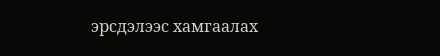эрсдэлээс хамгаалах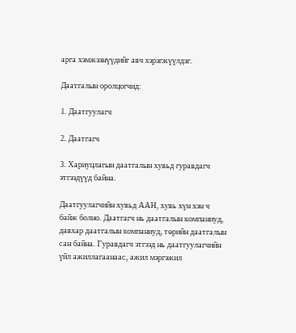арга хэмжээнүүдийг авч хэрэгжүүлдэг.

Даатгалын оролцогчид:

1. Даатгуулагч

2. Даатгагч

3. Хариуцлагын даатгалын хувьд гуравдагч этгээдүүд байна.

Даатгуулагчийн хувьд ААН, хувь хүн хэн ч байж болно. Даатгагч нь даатгалын компаниуд, давхар даатгалын компаниуд, төрийн даатгалын сан байна. Гуравдагч этгээд нь даатгуулагчийн үйл ажиллагаанаас, ажил мэргэжил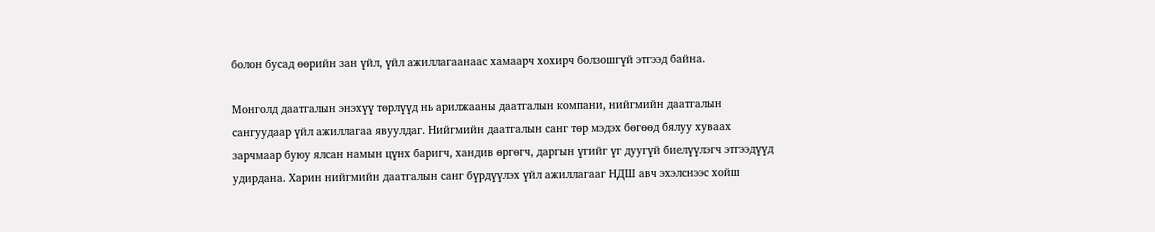болон бусад өөрийн зан үйл, үйл ажиллагаанаас хамаарч хохирч болзошгүй этгээд байна.

Монголд даатгалын энэхүү төрлүүд нь арилжааны даатгалын компани, нийгмийн даатгалын сангуудаар үйл ажиллагаа явуулдаг. Нийгмийн даатгалын санг төр мэдэх бөгөөд бялуу хуваах зарчмаар буюу ялсан намын цүнх баригч, хандив өргөгч, даргын үгийг үг дуугүй биелүүлэгч этгээдүүд удирдана. Харин нийгмийн даатгалын санг бүрдүүлэх үйл ажиллагааг НДШ авч эхэлснээс хойш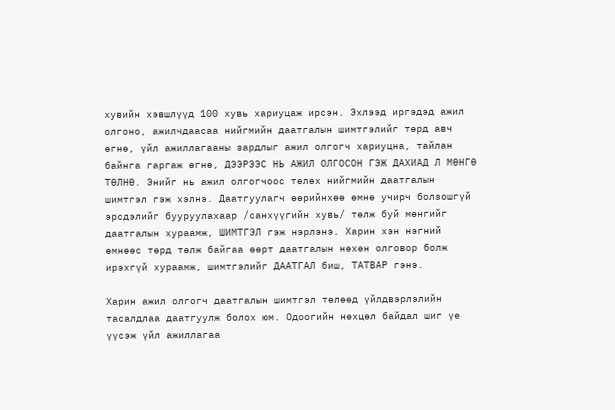хувийн хэвшлүүд 100 хувь хариуцаж ирсэн. Эхлээд иргэдэд ажил олгоно, ажилчдаасаа нийгмийн даатгалын шимтгэлийг төрд авч өгнө, үйл ажиллагааны зардлыг ажил олгогч хариуцна, тайлан байнга гаргаж өгнө, ДЭЭРЭЭС НЬ АЖИЛ ОЛГОСОН ГЭЖ ДАХИАД Л МӨНГӨ ТӨЛНӨ. Энийг нь ажил олгогчоос төлөх нийгмийн даатгалын шимтгэл гэж хэлнэ. Даатгуулагч өөрийнхөө өмнө учирч болзошгүй эрсдэлийг бууруулахаар /санхүүгийн хувь/ төлж буй мөнгийг даатгалын хураамж, ШИМТГЭЛ гэж нэрлэнэ. Харин хэн нэгний өмнөөс төрд төлж байгаа өөрт даатгалын нөхөн олговор болж ирэхгүй хураамж, шимтгэлийг ДААТГАЛ биш, ТАТВАР гэнэ.

Харин ажил олгогч даатгалын шимтгэл төлөөд үйлдвэрлэлийн тасалдлаа даатгуулж болох юм. Одоогийн нөхцөл байдал шиг үе үүсэж үйл ажиллагаа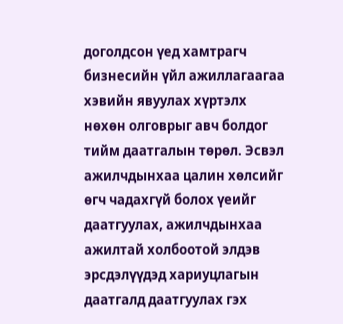доголдсон үед хамтрагч бизнесийн үйл ажиллагаагаа хэвийн явуулах хүртэлх нөхөн олговрыг авч болдог тийм даатгалын төрөл. Эсвэл ажилчдынхаа цалин хөлсийг өгч чадахгүй болох үеийг даатгуулах, ажилчдынхаа ажилтай холбоотой элдэв эрсдэлүүдэд хариуцлагын даатгалд даатгуулах гэх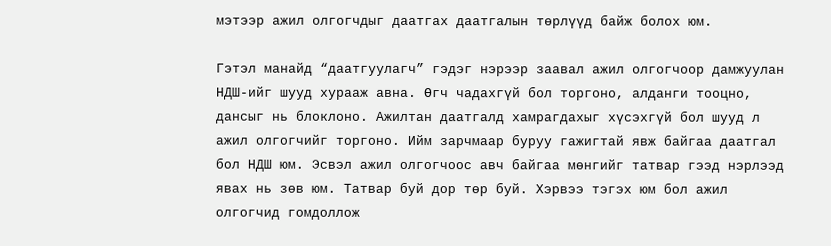мэтээр ажил олгогчдыг даатгах даатгалын төрлүүд байж болох юм.

Гэтэл манайд “даатгуулагч” гэдэг нэрээр заавал ажил олгогчоор дамжуулан НДШ-ийг шууд хурааж авна. Өгч чадахгүй бол торгоно, алданги тооцно, дансыг нь блоклоно. Ажилтан даатгалд хамрагдахыг хүсэхгүй бол шууд л ажил олгогчийг торгоно. Ийм зарчмаар буруу гажигтай явж байгаа даатгал бол НДШ юм. Эсвэл ажил олгогчоос авч байгаа мөнгийг татвар гээд нэрлээд явах нь зөв юм. Татвар буй дор төр буй. Хэрвээ тэгэх юм бол ажил олгогчид гомдоллож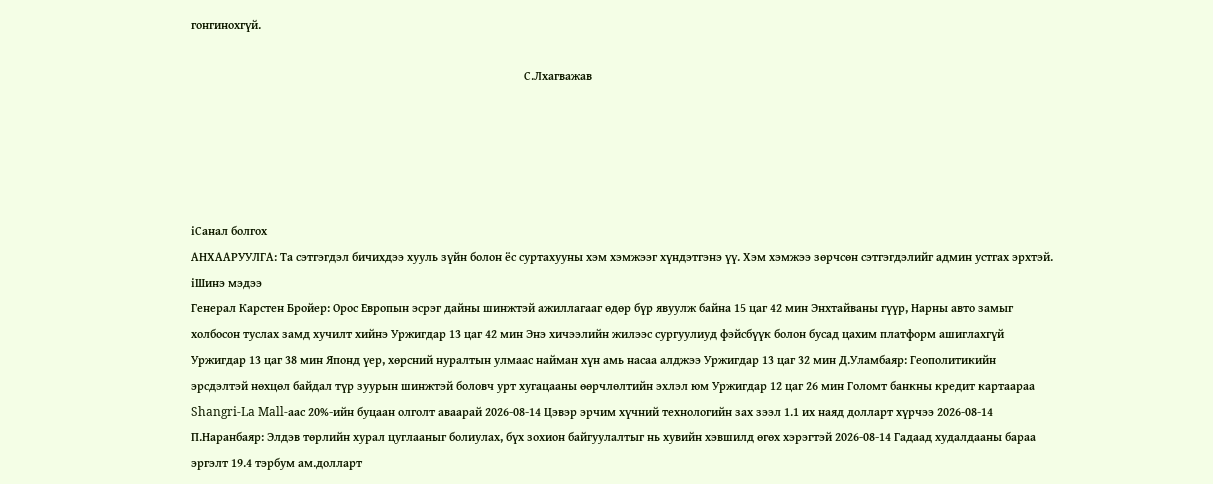гонгинохгүй.

                                                                                                               С.Лхагважав





iСанал болгох
АНХААРУУЛГА: Та сэтгэгдэл бичихдээ хууль зүйн болон ёс суртахууны хэм хэмжээг хүндэтгэнэ үү. Хэм хэмжээ зөрчсөн сэтгэгдэлийг админ устгах эрхтэй.
iШинэ мэдээ
Генерал Карстен Бройер: Орос Европын эсрэг дайны шинжтэй ажиллагааг өдөр бүр явуулж байна 15 цаг 42 мин Энхтайваны гүүр, Нарны авто замыг холбосон туслах замд хучилт хийнэ Уржигдар 13 цаг 42 мин Энэ хичээлийн жилээс сургуулиуд фэйсбүүк болон бусад цахим платформ ашиглахгүй Уржигдар 13 цаг 38 мин Японд үер, хөрсний нуралтын улмаас найман хүн амь насаа алджээ Уржигдар 13 цаг 32 мин Д.Уламбаяр: Геополитикийн эрсдэлтэй нөхцөл байдал түр зуурын шинжтэй боловч урт хугацааны өөрчлөлтийн эхлэл юм Уржигдар 12 цаг 26 мин Голомт банкны кредит картаараа Shangri-La Mall-аас 20%-ийн буцаан олголт аваарай 2026-08-14 Цэвэр эрчим хүчний технологийн зах зээл 1.1 их наяд долларт хүрчээ 2026-08-14 П.Наранбаяр: Элдэв төрлийн хурал цуглааныг болиулах, бүх зохион байгуулалтыг нь хувийн хэвшилд өгөх хэрэгтэй 2026-08-14 Гадаад худалдааны бараа эргэлт 19.4 тэрбум ам.долларт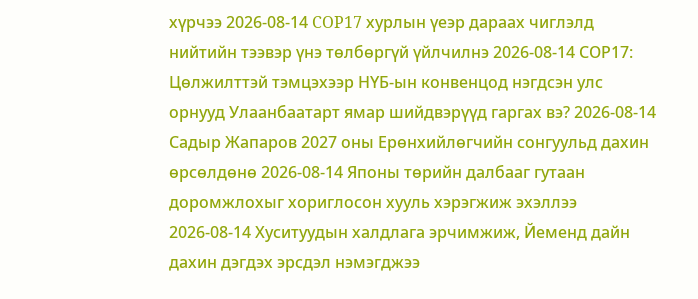хүрчээ 2026-08-14 COP17 хурлын үеэр дараах чиглэлд нийтийн тээвэр үнэ төлбөргүй үйлчилнэ 2026-08-14 СОР17: Цөлжилттэй тэмцэхээр НҮБ-ын конвенцод нэгдсэн улс орнууд Улаанбаатарт ямар шийдвэрүүд гаргах вэ? 2026-08-14 Садыр Жапаров 2027 оны Ерөнхийлөгчийн сонгуульд дахин өрсөлдөнө 2026-08-14 Японы төрийн далбааг гутаан доромжлохыг хориглосон хууль хэрэгжиж эхэллээ 2026-08-14 Хуситуудын халдлага эрчимжиж, Йеменд дайн дахин дэгдэх эрсдэл нэмэгджээ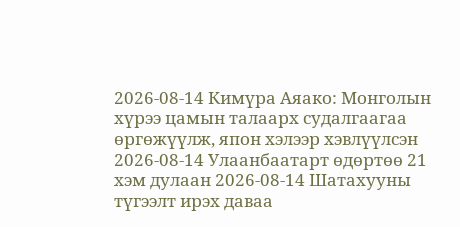2026-08-14 Кимүра Аяако: Монголын хүрээ цамын талаарх судалгаагаа өргөжүүлж, япон хэлээр хэвлүүлсэн 2026-08-14 Улаанбаатарт өдөртөө 21 хэм дулаан 2026-08-14 Шатахууны түгээлт ирэх даваа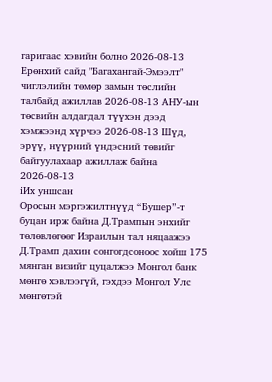гаригаас хэвийн болно 2026-08-13 Ерөнхий сайд "Багахангай-Эмээлт" чиглэлийн төмөр замын төслийн талбайд ажиллав 2026-08-13 АНУ-ын төсвийн алдагдал түүхэн дээд хэмжээнд хүрчээ 2026-08-13 Шүд, эрүү, нүүрний үндэсний төвийг байгуулахаар ажиллаж байна 2026-08-13
iИх уншсан
Оросын мэргэжилтнүүд “Бушер”-т буцан ирж байна Д.Трампын энхийг төлөвлөгөөг Израилын тал няцаажээ Д.Трамп дахин сонгогдсоноос хойш 175 мянган визийг цуцалжээ Монгол банк мөнгө хэвлээгүй, гэхдээ Монгол Улс мөнгөтэй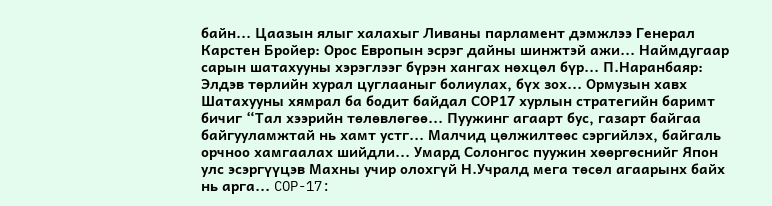байн... Цаазын ялыг халахыг Ливаны парламент дэмжлээ Генерал Карстен Бройер: Орос Европын эсрэг дайны шинжтэй ажи... Наймдугаар сарын шатахууны хэрэглээг бүрэн хангах нөхцөл бүр... П.Наранбаяр: Элдэв төрлийн хурал цуглааныг болиулах, бүх зох... Ормузын хавх Шатахууны хямрал ба бодит байдал СОР17 хурлын стратегийн баримт бичиг “Тал хээрийн төлөвлөгөө... Пуужинг агаарт бус, газарт байгаа байгууламжтай нь хамт устг... Малчид цөлжилтөөс сэргийлэх, байгаль орчноо хамгаалах шийдли... Умард Солонгос пуужин хөөргөснийг Япон улс эсэргүүцэв Махны учир олохгүй Н.Учралд мега төсөл агаарынх байх нь арга... COP-17: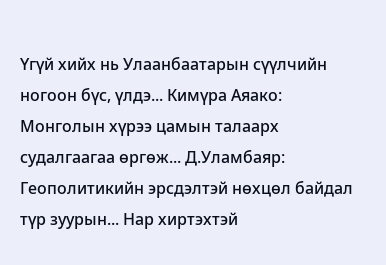Үгүй хийх нь Улаанбаатарын сүүлчийн ногоон бүс, үлдэ... Кимүра Аяако: Монголын хүрээ цамын талаарх судалгаагаа өргөж... Д.Уламбаяр: Геополитикийн эрсдэлтэй нөхцөл байдал түр зуурын... Нар хиртэхтэй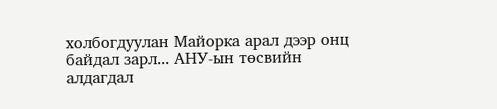холбогдуулан Майорка арал дээр онц байдал зарл... АНУ-ын төсвийн алдагдал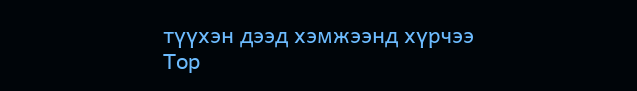түүхэн дээд хэмжээнд хүрчээ
Top